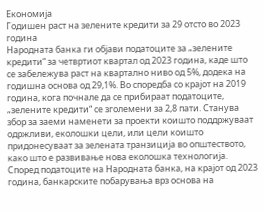Економија
Годишен раст на зелените кредити за 29 отсто во 2023 година
Народната банка ги објави податоците за „зелените кредити“ за четвртиот квартал од 2023 година, каде што се забележува раст на квартално ниво од 5%, додека на годишна основа од 29,1%. Во споредба со крајот на 2019 година, кога почнале да се прибираат податоците, „зелените кредити“ се зголемени за 2,8 пати. Станува збор за заеми наменети за проекти коишто поддржуваат одржливи, еколошки цели, или цели коишто придонесуваат за зелената транзиција во општеството, како што е развивање нова еколошка технологија.
Според податоците на Народната банка, на крајот од 2023 година, банкарските побарувања врз основа на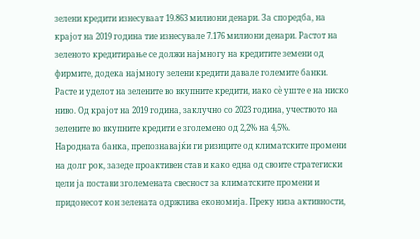зелени кредити изнесуваат 19.863 милиони денари. За споредба, на крајот на 2019 година тие изнесувале 7.176 милиони денари. Растот на зеленото кредитирање се должи најмногу на кредитите земени од фирмите, додека најмногу зелени кредити давале големите банки.
Расте и уделот на зелените во вкупните кредити, иако сѐ уште е на ниско ниво. Oд крајот на 2019 година, заклучно со 2023 година, учеството на зелените во вкупните кредити е зголемено од 2,2% на 4,5%.
Народната банка, препознавајќи ги ризиците од климатските промени на долг рок, зазеде проактивен став и како една од своите стратегиски цели ја постави зголемената свесност за климатските промени и придонесот кон зелената одржлива економија. Преку низа активности,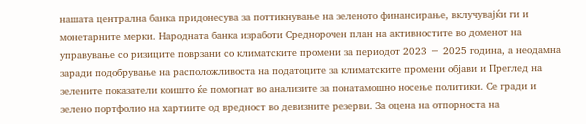нашата централна банка придонесува за поттикнување на зеленото финансирање, вклучувајќи ги и монетарните мерки. Народната банка изработи Среднорочен план на активностите во доменот на управување со ризиците поврзани со климатските промени за периодот 2023 − 2025 година, а неодамна заради подобрување на расположливоста на податоците за климатските промени објави и Преглед на зелените показатели коишто ќе помогнат во анализите за понатамошно носење политики. Се гради и зелено портфолио на хартиите од вредност во девизните резерви. За оцена на отпорноста на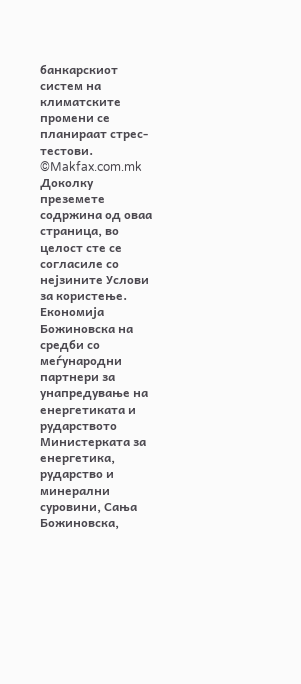банкарскиот систем на климатските промени се планираат стрес-тестови.
©Makfax.com.mk Доколку преземете содржина од оваа страница, во целост сте се согласиле со нејзините Услови за користење.
Економија
Божиновска на средби со меѓународни партнери за унапредување на енергетиката и рударството
Министерката за енергетика, рударство и минерални суровини, Сања Божиновска,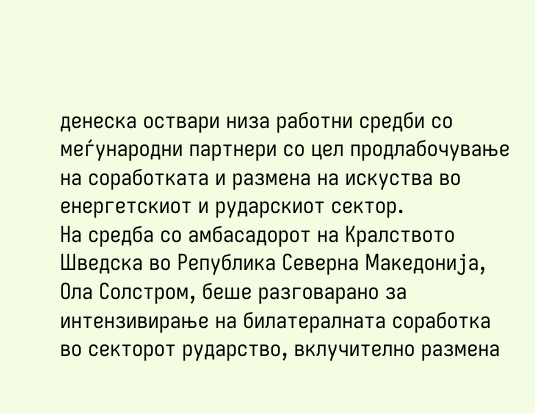денеска оствари низа работни средби со меѓународни партнери со цел продлабочување на соработката и размена на искуства во енергетскиот и рударскиот сектор.
На средба со амбасадорот на Кралството Шведска во Република Северна Македонија, Ола Солстром, беше разговарано за интензивирање на билатералната соработка во секторот рударство, вклучително размена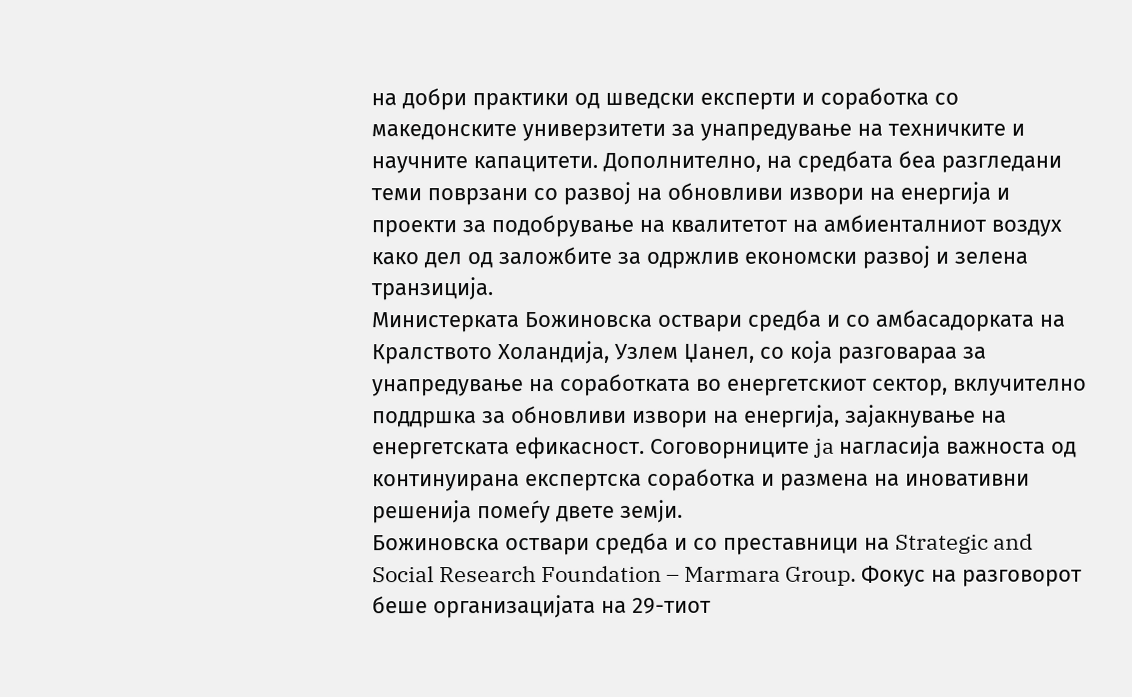на добри практики од шведски експерти и соработка со македонските универзитети за унапредување на техничките и научните капацитети. Дополнително, на средбата беа разгледани теми поврзани со развој на обновливи извори на енергија и проекти за подобрување на квалитетот на амбиенталниот воздух како дел од заложбите за одржлив економски развој и зелена транзиција.
Министерката Божиновска оствари средба и со амбасадорката на Кралството Холандија, Узлем Џанел, со која разговараа за унапредување на соработката во енергетскиот сектор, вклучително поддршка за обновливи извори на енергија, зајакнување на енергетската ефикасност. Соговорниците ja нагласија важностa од континуирана експертска соработка и размена на иновативни решенија помеѓу двете земји.
Божиновска оствари средба и со преставници на Strategic and Social Research Foundation – Marmara Group. Фокус на разговорот беше организацијата на 29-тиот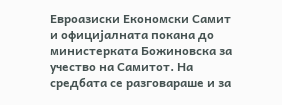Евроазиски Економски Самит и официјалната покана до министерката Божиновска за учество на Самитот. На средбата се разговараше и за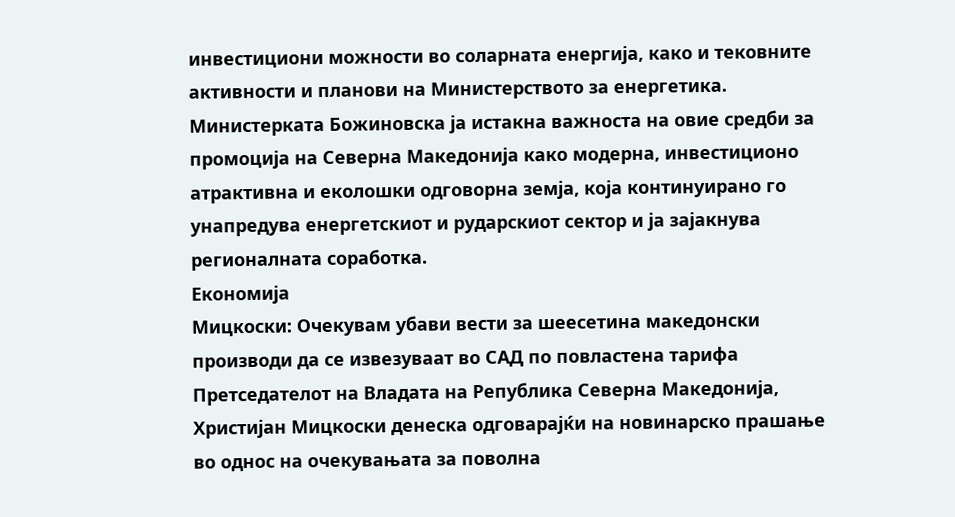инвестициони можности во соларната енергија, како и тековните активности и планови на Министерството за енергетика.
Министерката Божиновска ја истакна важноста на овие средби за промоција на Северна Македонија како модерна, инвестиционо атрактивна и еколошки одговорна земја, која континуирано го унапредува енергетскиот и рударскиот сектор и ја зајакнува регионалната соработка.
Економија
Мицкоски: Очекувам убави вести за шеесетина македонски производи да се извезуваат во САД по повластена тарифа
Претседателот на Владата на Република Северна Македонија, Христијан Мицкоски денеска одговарајќи на новинарско прашање во однос на очекувањата за поволна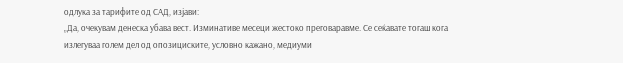одлука за тарифите од САД, изјави:
„Да, очекувам денеска убава вест. Изминативе месеци жестоко преговаравме. Се сеќавате тогаш кога излегуваа голем дел од опозициските, условно кажано, медиуми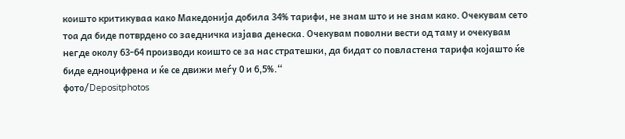коишто критикуваа како Македонија добила 34% тарифи, не знам што и не знам како. Очекувам сето тоа да биде потврдено со заедничка изјава денеска. Очекувам поволни вести од таму и очекувам негде околу 63-64 производи коишто се за нас стратешки, да бидат со повластена тарифа којашто ќе биде едноцифрена и ќе се движи меѓу 0 и 6,5%.“
фото/Depositphotos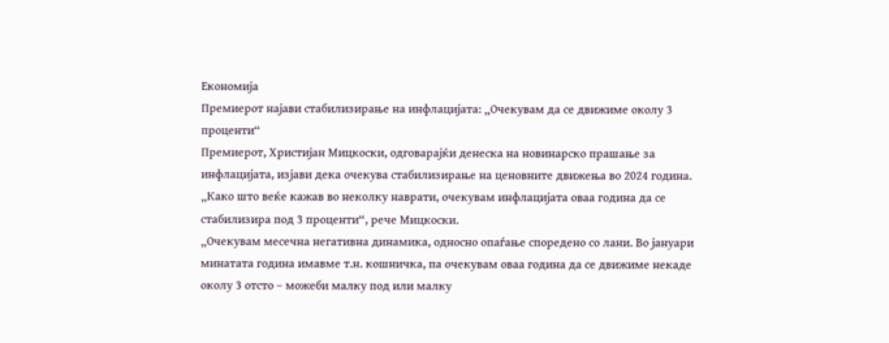Економија
Премиерот најави стабилизирање на инфлацијата: „Очекувам да се движиме околу 3 проценти“
Премиерот, Христијан Мицкоски, одговарајќи денеска на новинарско прашање за инфлацијата, изјави дека очекува стабилизирање на ценовните движења во 2024 година.
„Како што веќе кажав во неколку наврати, очекувам инфлацијата оваа година да се стабилизира под 3 проценти“, рече Мицкоски.
„Очекувам месечна негативна динамика, односно опаѓање споредено со лани. Во јануари минатата година имавме т.н. кошничка, па очекувам оваа година да се движиме некаде околу 3 отсто – можеби малку под или малку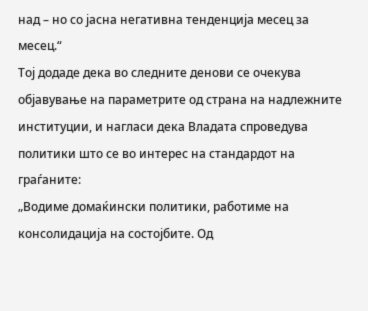над – но со јасна негативна тенденција месец за месец.“
Тој додаде дека во следните денови се очекува објавување на параметрите од страна на надлежните институции, и нагласи дека Владата спроведува политики што се во интерес на стандардот на граѓаните:
„Водиме домаќински политики, работиме на консолидација на состојбите. Од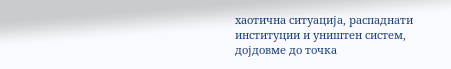хаотична ситуација, распаднати институции и уништен систем, дојдовме до точка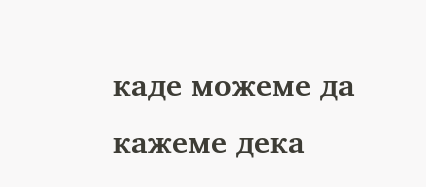каде можеме да кажеме дека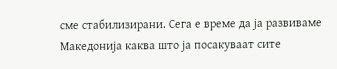сме стабилизирани. Сега е време да ја развиваме Македонија каква што ја посакуваат сите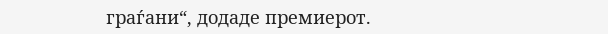граѓани“, додаде премиерот.